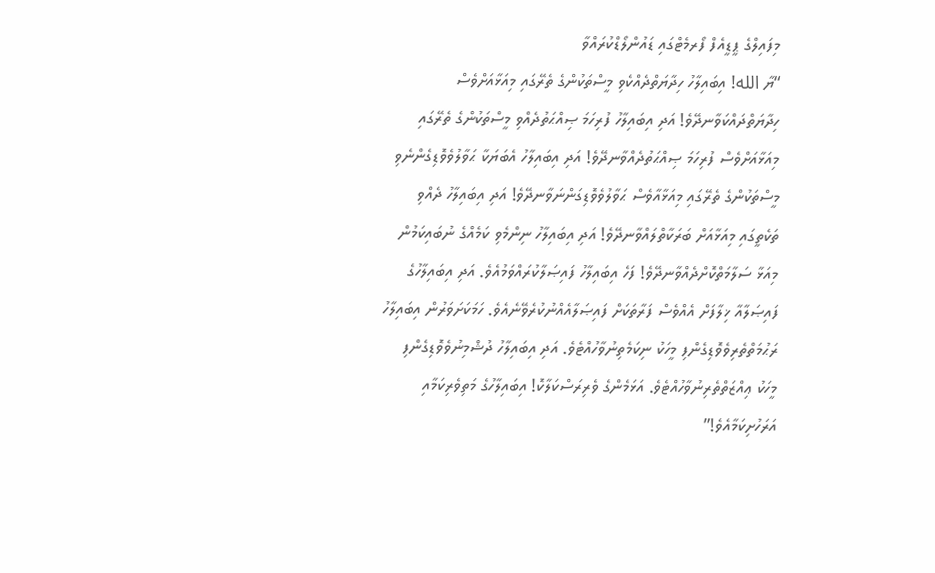މިފައިލްގެ ޕީޑީއެފް ފޯރމެޓްގައި ޑައުންލޯޑްކުރައްވާ
“ޔާ الله! އިބައިލާހު ހިދާޔަތްދެއްކެވި މީސްތަކުންގެ ތެރޭގައި މިއަޅާއަށްވެސް ހިދާޔަތްދައްކަވާނދޭވެ! އަދި އިބައިލާހު ފުރިހަމަ ޞިއްޙަތުދެއްވި މީސްތަކުންގެ ތެރޭގައި މިއަޅާއަށްވެސް ފުރިހަމަ ޞިއްޙަތުދެއްވާނދޭވެ! އަދި އިބައިލާހު އެބަޔަކާ ޙަވާލުވެވޮޑިގެންނެވި މީސްތަކުންގެ ތެރޭގައި މިއަޅާއާވެސް ޙަވާލުވެވޮޑިގަންނަވާނދޭވެ! އަދި އިބައިލާހު ދެއްވި ތަކެތީގައި މިއަޅާއަށް ބަރަކާތްލައްވާނދޭވެ! އަދި އިބައިލާހު ނިންމެވި ކަމެއްގެ ނުބައިކަމުން މިއަޅާ ސަލާމަތްކޮށްދެއްވާނދޭވެ! ފަހެ އިބައިލާހު ފައިޞަލާކުރައްވަމުއެވެ. އަދި އިބައިލާހުގެ ފައިޞަލާއާ ޚިލާފަށް އެއްވެސް ފަރާތަކަށް ފައިޞަލާއެއްނުކުރެވޭނެއެވެ. ހަމަކަށަވަރުން އިބައިލާހު ރަޙުމަތްތެރިވެވޮޑިގެންފި މީހަކު ނިކަމެތިނުވާހުއްޓެވެ. އަދި އިބައިލާހު ދުޝްމިނުވެވޮޑިގެންފި މީހަކު ޢިއްޒަތްތެރިނުވާހުއްޓެވެ. އަޅަމެންގެ ވެރިރަސްކަލާކޮ! އިބައިލާހުގެ މަތިވެރިކަމާއި އަރަހުށިކަމާއެވެ!”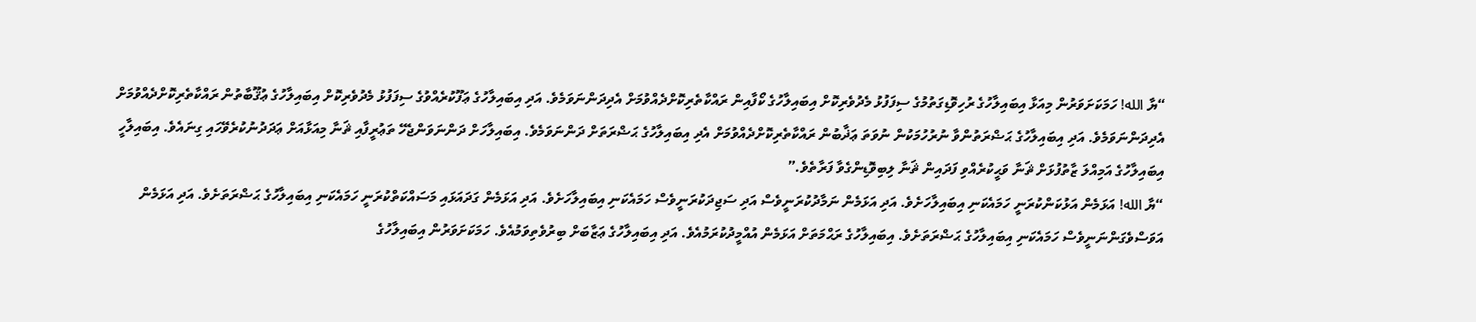“ޔާ الله! ހަމަކަށަވަރުން މިއަޅާ އިބައިލާހުގެ ރުހިވޮޑިގަތުމުގެ ސިފަފުޅު މެދުވެރިކޮށް އިބައިލާހުގެ ކޯފާއިން ރައްކާތެރިކޮށްދެއްވުމަށް އެދިދަންނަވަމެވެ. އަދި އިބައިލާހުގެ ޢަފޫކުރެއްވުގެ ސިފަފުޅު މެދުވެރިކޮށް އިބައިލާހުގެ ޢުޤޫބާތުން ރައްކާތެރިކޮށްދެއްވުމަށް އެދިދަންނަވަމެވެ. އަދި އިބައިލާހުގެ ޙަޟްރަތުންވާ ނުރުހުމަކުން ނުވަތަ ޢަޛާބުން ރައްކާތެރިކޮށްދެއްވުމަށް އެދި އިބައިލާހުގެ ޙަޟްރަތަށް ދަންނަވަމެވެ. އިބައިލާހަށް ދަންނަވަންޖެހޭ ތަޢުރީފާއި ޘަނާ މިއަޅާއަށް ޢަދަދުނުކުރެވޭހައި ގިނައެވެ. އިބައިލާހީ އިބައިލާހުގެ އަމިއްލަ ޒާތުފުޅަށް ޘަނާ ވަޙީކުރެއްވި ފަދައިން ޘަނާ ލިބިވޮޑިންގެވާ ފަރާތެވެ.”
“ޔާ الله! އަޅަމެން އަޅުކަންކުރަނީ ހަމައެކަނި އިބައިލާހަށެވެ. އަދި އަޅަމެން ނަމާދުކުރަނީވެސް އަދި ސަޖިދަކުރަނީވެސް ހަމައެކަނި އިބައިލާހަށެވެ. އަދި އަޅަމެން ގަދައަޅައި މަސައްކަތްކުރަނީ ހަމައެކަނި އިބައިލާހުގެ ޙަޟްރަތަށެވެ. އަދި އަޅަމެން އަވަސްވެގަންނަނީވެސް ހަމައެކަނި އިބައިލާހުގެ ޙަޟްރަތަށެވެ. އިބައިލާހުގެ ރަޙްމަތަށް އަޅަމެން އުއްމީދުކުރަމުއެވެ. އަދި އިބައިލާހުގެ ޢަޒާބަށް ބިރުވެތިވަމުއެވެ. ހަމަކަށަވަރުން އިބައިލާހުގެ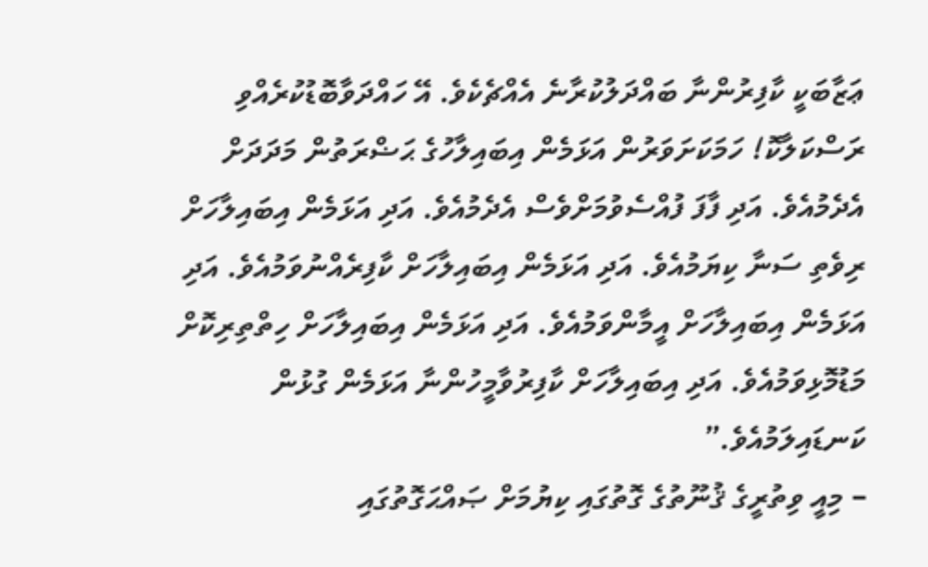ޢަޒާބަކީ ކާފިރުންނާ ބައްދަލުކުރާނެ އެއްޗެކެވެ. އޭ ހައްދަވާބޮޑުކުރެއްވި ރަސްކަލާކޮ! ހަމަކަށަވަރުން އަޅަމެން އިބައިލާހުގެ ޙަޟްރަތުން މަދަދަށް އެދެމުއެވެ. އަދި ފާފަ ފުއްސެވުމަށްވެސް އެދެމުއެވެ. އަދި އަޅަމެން އިބައިލާހަށް ރިވެތި ސަނާ ކިޔަމުއެވެ. އަދި އަޅަމެން އިބައިލާހަށް ކާފިރެއްނުވަމުއެވެ. އަދި އަޅަމެން އިބައިލާހަށް އީމާންވަމުއެވެ. އަދި އަޅަމެން އިބައިލާހަށް ހިތްތިރިކޮށް މަޑުމޮޅިވަމުއެވެ. އަދި އިބައިލާހަށް ކާފިރުވާމީހުންނާ އަޅަމެން ގުޅުން ކަނޑައިލަމުއެވެ.”
– މިއީ ވިތުރީގެ ޤުނޫތުގެ ގޮތުގައި ކިޔުމަށް ޞައްޙަގޮތުގައި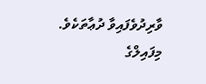ވާރިދުވެފައިވާ ދުޢާތަކެވެ.
މިފައިލްގެ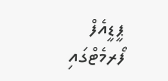ޕީޑީއެފް ފޯރމެޓްގައި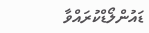ޑައުންލޯޑްކުރައްވާ